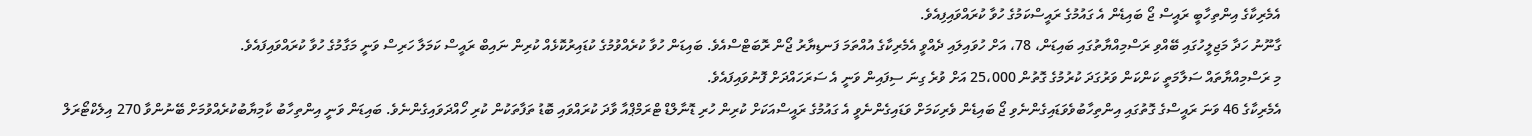އެމެރިކާގެ އިންތިހާބީ ރައީސް ޖޯ ބައިޑެން އެ ގައުމުގެ ރައީސްކަމުގެ ހުވާ ކުރައްވައިފިއެވެ.
ގާނޫނު ހަދާ މަޖިލީހުގައި ބޭއްވި ރަސްމިއްޔާތުގައި ބައިޑަން، 78، އަށް ހުވައިލައި ދެއްވީ އެމެރިކާގެ އުއްތަމަ ފަނޑިޔާރު ޖޯން ރޮބަޓްސްއެވެ. ބައިޑަން ހުވާ ކުރެއްވުމުގެ ކުޑައިރުކޮޅެއް ކުރިން ނައިބް ރައީސް ކަމަލާ ހަރިސް ވަނީ މަގާމުގެ ހުވާ ކުރައްވައިފައެވެ.
މި ރަސްމިއްޔާތައް ސަލާމަތީ ކަންކަން ވަރުގަދަ ކުރުމުގެ ގޮތުން 25،000 އަށް ވުރެ ގިނަ ސިފައިން ވަނީ އެ ސަރަހައްދަށް ފޮނުވައިފައެވެ.
އެމެރިކާގެ 46 ވަނަ ރައީސްގެ ގޮތުގައި އިންތިހާބުވެވަޑައިގެންނެވި ޖޯ ބައިޑެން ވެރިކަމަށް ވަޑައިގެންނެވީ އެ ގައުމުގެ ރައީސްއަކަށް ކުރިން ހުރި ޑޮނާލްޑް ޓްރަމްޕްއާ ވާދަ ކުރައްވައި ބޮޑު ތަފާތަކުން ކުރި ހޯއްދަވައިގެންނެވެ. ބައިޑަން ވަނީ އިންތިހާބު ކާމިޔާބުކުރެއްވުމަށް ބޭނުންވާ 270 އިލެކްޓޯރަލް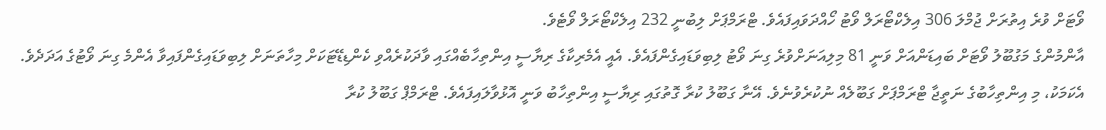ވޯޓަށް ވުރެ އިތުރަށް ޖުމްލަ 306 އިލެކްޓޯރަލް ވޯޓު ހޯއްދަވައިފައެވެ. ޓްރަމްޕަށް ލިބުނީ 232 އިލެކްޓޯރަލް ވޯޓެވެ.
އާންމުންގެ މަގުބޫލު ވޯޓަށް ބައިޑަންއަށް ވަނީ 81 މިލިއަނަށްވުރެ ގިނަ ވޯޓު ލިބިވަޑައިގެންފައެވެ. އެއީ އެމެރިކާގެ ރިޔާސީ އިންތިހާބެއްގައި ވާދަކުރެއްވި ކެންޑިޑޭޓަކަށް މިހާތަނަށް ލިބިވަޑައިގެންފައިވާ އެންމެ ގިނަ ވޯޓުގެ އަދަދެވެ. އެކަމަކު، މި އިންތިހާބުގެ ނަތީޖާ ޓްރަމްޕަށް ގަބޫލެއް ނުކުރެވުނެވެ. އޭނާ ގަބޫލު ކުރާ ގޮތުގައި ރިޔާސީ އިންތިހާބު ވަނީ އޮޅުވާލައިފައެވެ. ޓްރަމްޕް ގަބޫލު ކުރާ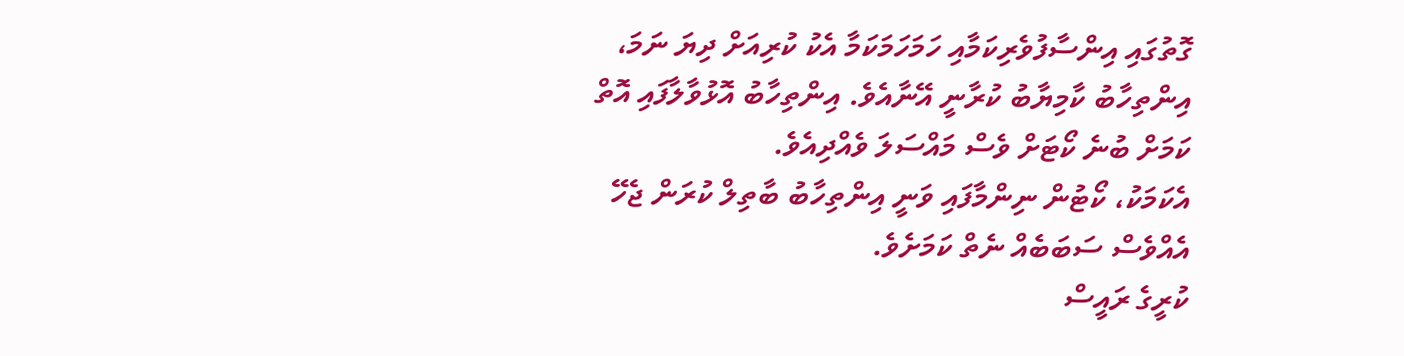ގޮތުގައި އިންސާފުވެރިކަމާއި ހަމަހަމަކަމާ އެކު ކުރިއަށް ދިޔަ ނަމަ، އިންތިހާބު ކާމިޔާބު ކުރާނީ އޭނާއެވެ. އިންތިހާބު އޮޅުވާލާފައި އޮތް ކަމަށް ބުނެ ކޯޓަށް ވެސް މައްސަލަ ވެއްދިއެވެ.
އެކަމަކު، ކޯޓުން ނިންމާފައި ވަނީ އިންތިހާބު ބާތިލް ކުރަން ޖެހޭ އެއްވެސް ސަބަބެއް ނެތް ކަމަށެވެ.
ކުރީގެ ރައީސް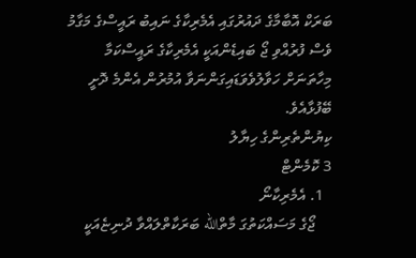ބަރަކް އޮބާމާގެ ދައުރުގައި އެމެރިކާގެ ނައިބު ރައީސްގެ މަގާމު ވެސް ފުރުއްވި ޖޯ ބައިޑެންއަކީ އެމެރިކާގެ ރައީސްކަމާ މިހާތަނަށް ހަވާލުވެވަޑައިގަންނަވާ އުމުރުން އެންމެ ދޮށީ ބޭފުޅާއެވެ.
ކިޔުންތެރިންގެ ހިޔާލު
3 ކޮމެންޓް
  1. އެމެރިކާނޯ
    ޖޯގެ މަސައްކަތުގަ މާތްالله ބަރަކާތްލައްވާ ދުނިޏެއަކީ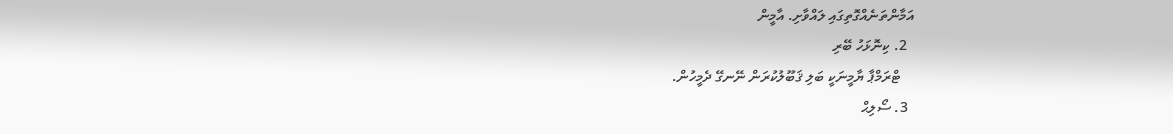އަމާންތަނެއްގޮތިގައި ލައްވާށި. އާމީން
  2. ކިނޮޅަހު ބޭރި
    ޓްރަމްޕާ ޔާމީނަކީ ބަލި ޤަބޫލުކުރަން ނޭނގޭ ދެމީހުން.
  3. ސޯލިޙް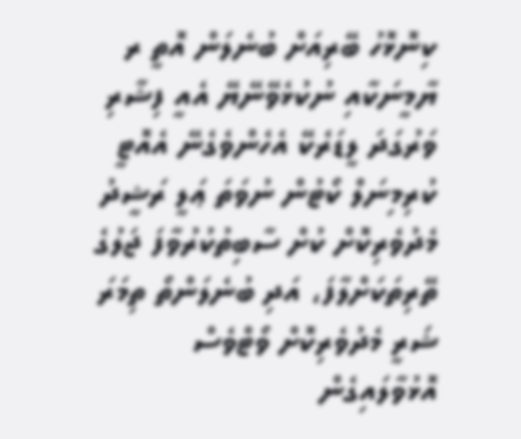ކިނޮޅޮހު ބޭރިއަށް ބުނެލަން އޮތީ ރ ޔާމީނަކާއި ނުކުޅެވޭނޭޔޭ އެއީ ފިޝާރި ވަރުގަދަ ލީޑަރެކޭ އެހެންވެގެނޭ އެއޮޓީ ކުރިމިނަލް ކޯޓުން ނުވަތަ ޢަލީ ރަޝީދު މެދުވެރިކޮށް ކުށް ސާބިތުކުރުވާފަ ޖަލުގެ ތޭރިތަކަށްލާފަ، އަދި ބުނެލަންތޯ ތިމަރަ ޝަރީ މެދުވެރިކޮށް ވޯޓްވެސް އޮޅުވާލައިގެން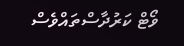ވޯޓް ކަރުދާސްތައްވެސް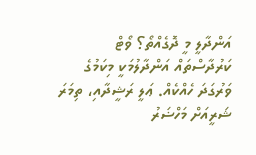އަންދާލީ މީ ދޮގެއްތޯ؟ ވޯޓް ކަރުދާސްތައް އަންދާލުމަކީ މިކަމުގެ ވަރުގަދަ ހެއްކެއް. ޢަލީ ރަޝީދާއި، ތިމަރަ ޝަރީއަށް މަހްޟަރު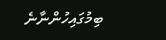ބިމުގައިހުންނާނެ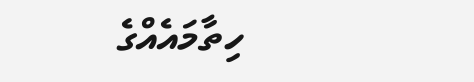ހިތާމައެއްގެ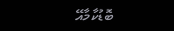ބޮޑުކާމާއޭ